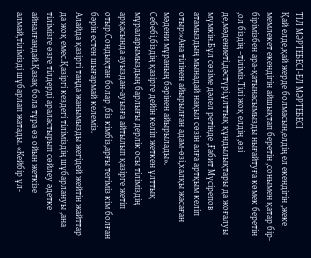ТІЛ МӘРТЕБЕСІ-ЕЛ МӘРТЕБЕСІ
Қай елде,қай жерде болмасын,елдің ел екендігін ,жеке мемлекет екендігін айшықтап беретін ,сонымен қатар бір-бірімізбен ара-қатынасымызды нығайтуға көмек беретін ,ол біздің –тіліміз.Тілі жоқ елдің ,өзі де,мәдениеті,дәстүрі,ұлттық құндылықтары да жоғалуы мүмкін.Бұл сөзіме дәлел ретінде ,Ғабит Мүсірепов атамыздың мынадай нақыл сөзін алға артқым келіп отыр:«Ана тілінен айырылған адам-өзі,халқы жасаған мәдени мұраның бәрінен айырылады».
Себебі,біздің қазірге дейін келіп жеткен ұлттық мұраларымыздың барлығы дерлік осы тіліміздің арқасында ауыздан-ауызға айтылып қазірге жетіп отыр.Сондықтан болар ,біз кімбіз,арғы тегіміз кім болған бәрін естен шығармай келеміз.
Алайда қазіргі таңда жанымызды жегідей жейтін жайттар да жоқ емес.Қазіргі кездегі тіліміздің шұбарлануы ,ана тілімізге өзге тілдерді араластырып сөйлеу әдетке айналғандай.Қазақ бола тұра өз ойын жеткізе алмай,тілімізді шұбарлап жатады. «Кейбір ұл-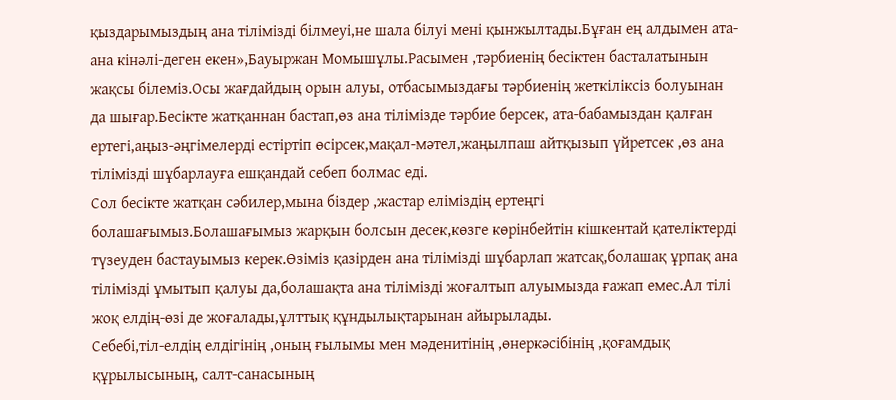қыздарымыздың ана тілімізді білмеуі,не шала білуі мені қынжылтады.Бұған ең алдымен ата-ана кінәлі-деген екен»,Бауыржан Момышұлы.Расымен ,тәрбиенің бесіктен басталатынын жақсы білеміз.Осы жағдайдың орын алуы, отбасымыздағы тәрбиенің жеткіліксіз болуынан да шығар.Бесікте жатқаннан бастап,өз ана тілімізде тәрбие берсек, ата-бабамыздан қалған ертегі,аңыз-әңгімелерді естіртіп өсірсек,мақал-мәтел,жаңылпаш айтқызып үйретсек ,өз ана тілімізді шұбарлауға ешқандай себеп болмас еді.
Сол бесікте жатқан сәбилер,мына біздер ,жастар еліміздің ертеңгі болашағымыз.Болашағымыз жарқын болсын десек,көзге көрінбейтін кішкентай қателіктерді түзеуден бастауымыз керек.Өзіміз қазірден ана тілімізді шұбарлап жатсақ,болашақ ұрпақ ана тілімізді ұмытып қалуы да,болашақта ана тілімізді жоғалтып алуымызда ғажап емес.Ал тілі жоқ елдің-өзі де жоғалады,ұлттық құндылықтарынан айырылады.
Себебі,тіл-елдің елдігінің ,оның ғылымы мен мәденитінің ,өнеркәсібінің ,қоғамдық құрылысының, салт-санасының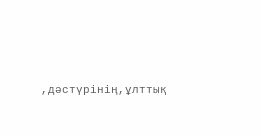,дәстүрінің,ұлттық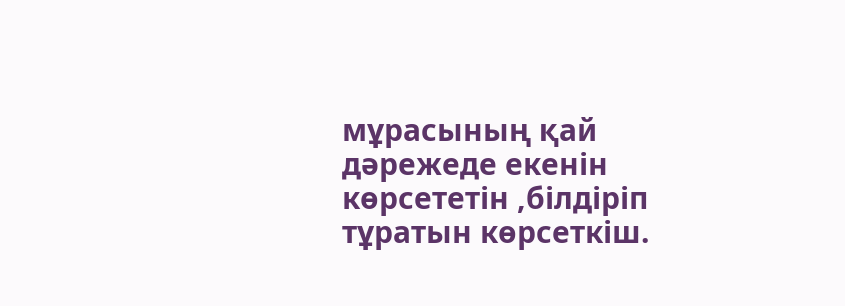мұрасының қай дәрежеде екенін көрсететін ,білдіріп тұратын көрсеткіш.